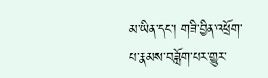མ་ཡིན་དང་། གཟི་བྱིན་འཕྲོག་པ་རྣམས་བཟློག་པར་གྱུར་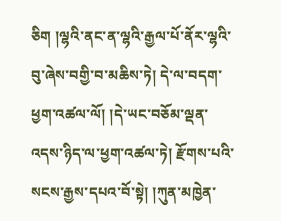ཅིག །ལྷའི་ནང་ན་ལྷའི་རྒྱལ་པོ་ནོར་ལྷའི་བུ་ཞེས་བགྱི་བ་མཆིས་ཏེ། དེ་ལ་བདག་ཕྱག་འཚལ་ལོ། །དེ་ཡང་བཅོམ་ལྡན་འདས་ཉིད་ལ་ཕྱག་འཚལ་ཏེ། རྫོགས་པའི་སངས་རྒྱས་དཔའ་བོ་སྟེ། །ཀུན་མཁྱེན་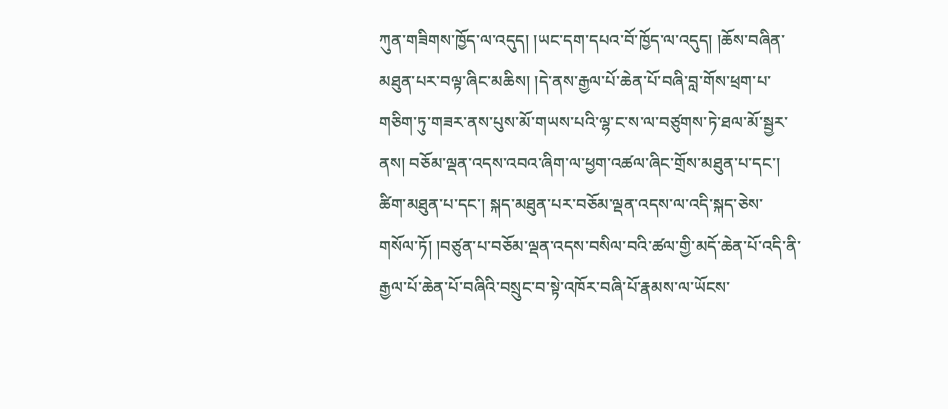ཀུན་གཟིགས་ཁྱོད་ལ་འདུད། །ཡང་དག་དཔའ་བོ་ཁྱོད་ལ་འདུད། །ཆོས་བཞིན་མཐུན་པར་བལྟ་ཞིང་མཆིས། །དེ་ནས་རྒྱལ་པོ་ཆེན་པོ་བཞི་བླ་གོས་ཕྲག་པ་གཅིག་ཏུ་གཟར་ནས་པུས་མོ་གཡས་པའི་ལྷ་ང་ས་ལ་བཙུགས་ཏེ་ཐལ་མོ་སྦྱར་ནས། བཅོམ་ལྡན་འདས་འབའ་ཞིག་ལ་ཕྱག་འཚལ་ཞིང་གྲོས་མཐུན་པ་དང་། ཚིག་མཐུན་པ་དང་། སྐད་མཐུན་པར་བཅོམ་ལྡན་འདས་ལ་འདི་སྐད་ཅེས་གསོལ་ཏོ། །བཙུན་པ་བཅོམ་ལྡན་འདས་བསིལ་བའི་ཚལ་གྱི་མདོ་ཆེན་པོ་འདི་ནི་རྒྱལ་པོ་ཆེན་པོ་བཞིའི་བསྲུང་བ་སྟེ་འཁོར་བཞི་པོ་རྣམས་ལ་ཡོངས་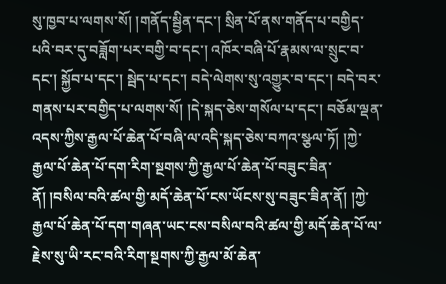སུ་ཁྱབ་པ་ལགས་སོ། །གནོད་སྦྱིན་དང་། སྲིན་པོ་ནས་གནོད་པ་བགྱིད་པའི་བར་དུ་བཟློག་པར་བགྱི་བ་དང་། འཁོར་བཞི་པོ་རྣམས་ལ་སྲུང་བ་དང་། སྐྱོབ་པ་དང་། སྦེད་པ་དང་། བདེ་ལེགས་སུ་འགྱུར་བ་དང་། བདེ་བར་གནས་པར་བགྱིད་པ་ལགས་སོ། །དེ་སྐད་ཅེས་གསོལ་པ་དང་། བཅོམ་ལྡན་འདས་ཀྱིས་རྒྱལ་པོ་ཆེན་པོ་བཞི་ལ་འདི་སྐད་ཅེས་བཀའ་སྩལ་ཏོ། །ཀྱེ་རྒྱལ་པོ་ཆེན་པོ་དག་རིག་སྔགས་ཀྱི་རྒྱལ་པོ་ཆེན་པོ་བཟུང་ཟིན་ནོ། །བསིལ་བའི་ཚལ་གྱི་མདོ་ཆེན་པོ་ངས་ཡོངས་སུ་བཟུང་ཟིན་ནོ། །ཀྱེ་རྒྱལ་པོ་ཆེན་པོ་དག་གཞན་ཡང་ངས་བསིལ་བའི་ཚལ་གྱི་མདོ་ཆེན་པོ་ལ་རྗེས་སུ་ཡི་རང་བའི་རིག་སྔགས་ཀྱི་རྒྱལ་མོ་ཆེན་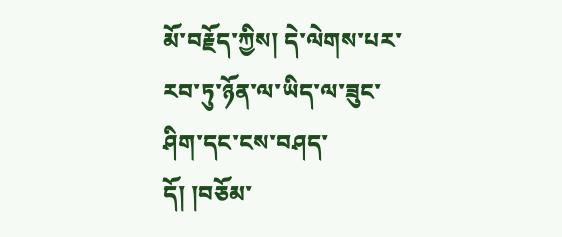མོ་བརྗོད་ཀྱིས། དེ་ལེགས་པར་རབ་ཏུ་ཉོན་ལ་ཡིད་ལ་ཟུང་ཤིག་དང་ངས་བཤད་དོ། །བཅོམ་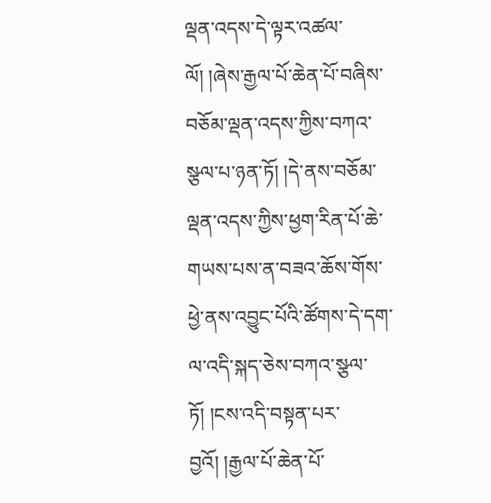ལྡན་འདས་དེ་ལྟར་འཚལ་ལོ། །ཞེས་རྒྱལ་པོ་ཆེན་པོ་བཞིས་བཅོམ་ལྡན་འདས་ཀྱིས་བཀའ་སྩལ་པ་ཉན་ཏོ། །དེ་ནས་བཅོམ་ལྡན་འདས་ཀྱིས་ཕྱག་རིན་པོ་ཆེ་གཡས་པས་ན་བཟའ་ཆོས་གོས་ཕྱེ་ནས་འབྱུང་པོའི་ཚོགས་དེ་དག་ལ་འདི་སྐད་ཅེས་བཀའ་སྩལ་ཏོ། །ངས་འདི་བསྟན་པར་བྱའོ། །རྒྱལ་པོ་ཆེན་པོ་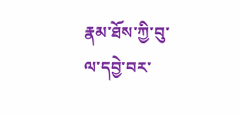རྣམ་ཐོས་ཀྱི་བུ་ལ་དབྱེ་བར་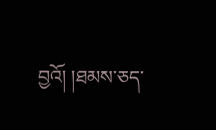བྱའོ། །ཐམས་ཅད་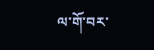ལ་གོ་བར་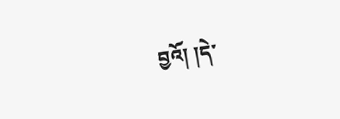བྱའོ། །དེ་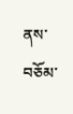ནས་བཅོམ་